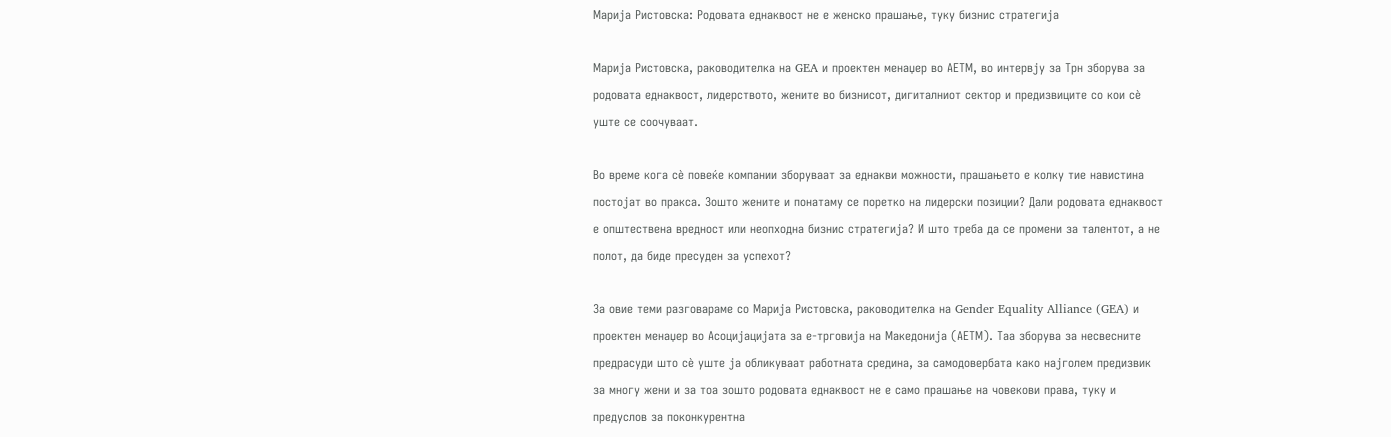Марија Ристовска: Родовата еднаквост не е женско прашање, туку бизнис стратегија

Марија Ристовска, раководителка на GEA и проектен менаџер во АЕТМ, во интервју за Трн зборува за родовата еднаквост, лидерството, жените во бизнисот, дигиталниот сектор и предизвиците со кои сè уште се соочуваат.

Во време кога сè повеќе компании зборуваат за еднакви можности, прашањето е колку тие навистина постојат во пракса. Зошто жените и понатаму се поретко на лидерски позиции? Дали родовата еднаквост е општествена вредност или неопходна бизнис стратегија? И што треба да се промени за талентот, а не полот, да биде пресуден за успехот?

За овие теми разговараме со Марија Ристовска, раководителка на Gender Equality Alliance (GEA) и проектен менаџер во Асоцијацијата за е-трговија на Македонија (АЕТМ). Таа зборува за несвесните предрасуди што сè уште ја обликуваат работната средина, за самодовербата како најголем предизвик за многу жени и за тоа зошто родовата еднаквост не е само прашање на човекови права, туку и предуслов за поконкурентна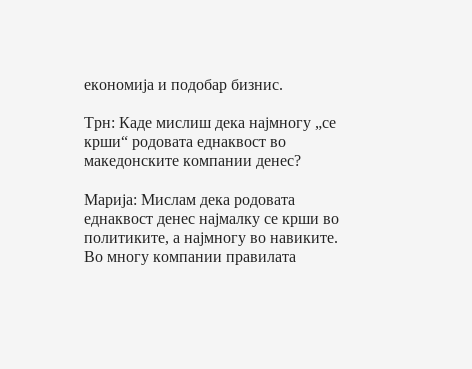економија и подобар бизнис.

Трн: Каде мислиш дека најмногу „се крши“ родовата еднаквост во македонските компании денес?

Maрија: Мислам дека родовата еднаквост денес најмалку се крши во политиките, а најмногу во навиките. Во многу компании правилата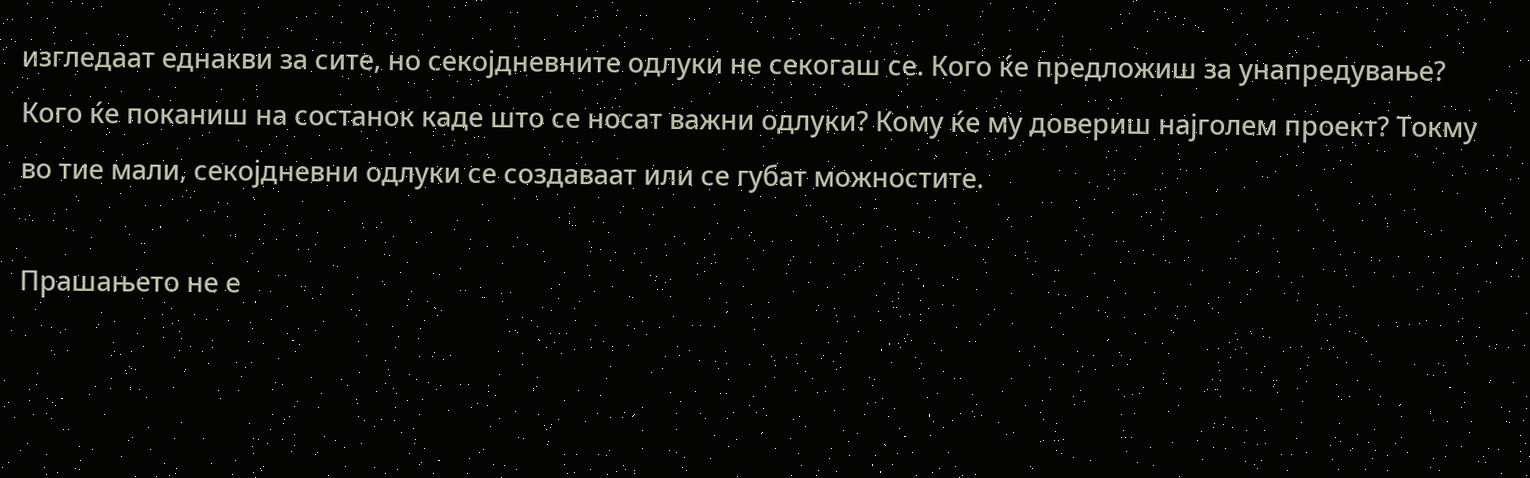изгледаат еднакви за сите, но секојдневните одлуки не секогаш се. Кого ќе предложиш за унапредување? Кого ќе поканиш на состанок каде што се носат важни одлуки? Кому ќе му довериш најголем проект? Токму во тие мали, секојдневни одлуки се создаваат или се губат можностите.

Прашањето не е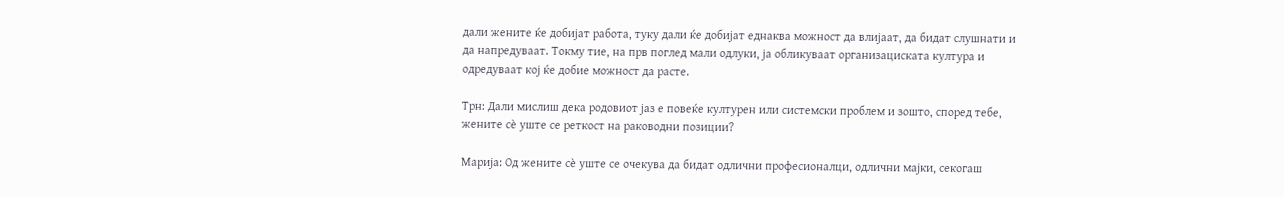дали жените ќе добијат работа, туку дали ќе добијат еднаква можност да влијаат, да бидат слушнати и да напредуваат. Токму тие, на прв поглед мали одлуки, ја обликуваат организациската култура и одредуваат кој ќе добие можност да расте.

Трн: Дали мислиш дека родовиот јаз е повеќе културен или системски проблем и зошто, според тебе, жените сè уште се реткост на раководни позиции?

Maрија: Од жените сè уште се очекува да бидат одлични професионалци, одлични мајки, секогаш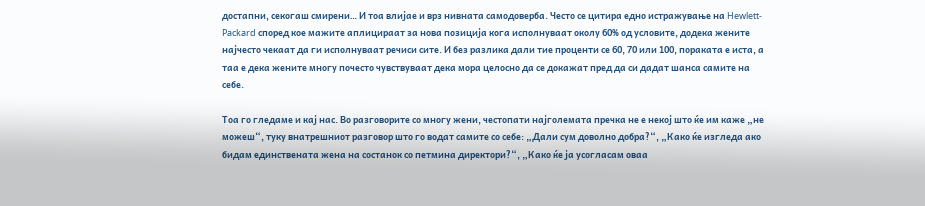достапни, секогаш смирени… И тоа влијае и врз нивната самодоверба. Често се цитира едно истражување на Hewlett-Packard според кое мажите аплицираат за нова позиција кога исполнуваат околу 60% од условите, додека жените најчесто чекаат да ги исполнуваат речиси сите. И без разлика дали тие проценти се 60, 70 или 100, пораката е иста, а таа е дека жените многу почесто чувствуваат дека мора целосно да се докажат пред да си дадат шанса самите на себе.

Тоа го гледаме и кај нас. Во разговорите со многу жени, честопати најголемата пречка не е некој што ќе им каже „не можеш“, туку внатрешниот разговор што го водат самите со себе: „Дали сум доволно добра?“, „Како ќе изгледа ако бидам единствената жена на состанок со петмина директори?“, „Како ќе ја усогласам оваа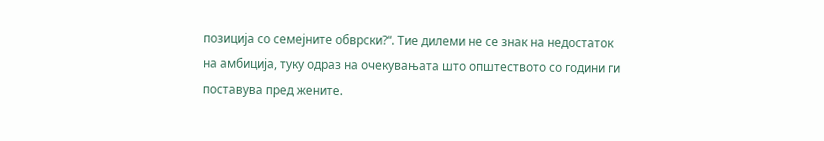позиција со семејните обврски?“. Тие дилеми не се знак на недостаток на амбиција, туку одраз на очекувањата што општеството со години ги поставува пред жените.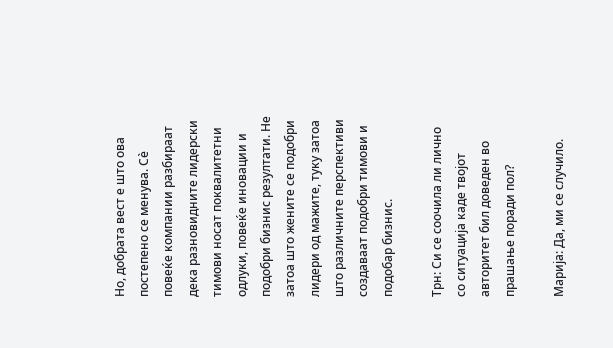Но, добрата вест е што ова постепено се менува. Сè повеќе компании разбираат дека разновидните лидерски тимови носат поквалитетни одлуки, повеќе иновации и подобри бизнис резултати. Не затоа што жените се подобри лидери од мажите, туку затоа што различните перспективи создаваат подобри тимови и подобар бизнис.

Трн: Си се соочила ли лично со ситуација каде твојот авторитет бил доведен во прашање поради пол?

Maрија: Да, ми се случило.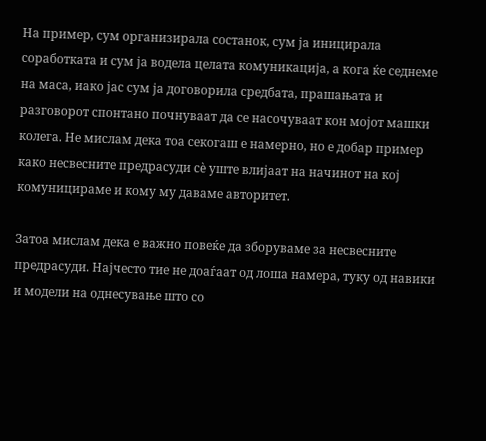На пример, сум организирала состанок, сум ја иницирала соработката и сум ја водела целата комуникација, а кога ќе седнеме на маса, иако јас сум ја договорила средбата, прашањата и разговорот спонтано почнуваат да се насочуваат кон мојот машки колега. Не мислам дека тоа секогаш е намерно, но е добар пример како несвесните предрасуди сè уште влијаат на начинот на кој комуницираме и кому му даваме авторитет.

Затоа мислам дека е важно повеќе да зборуваме за несвесните предрасуди. Најчесто тие не доаѓаат од лоша намера, туку од навики и модели на однесување што со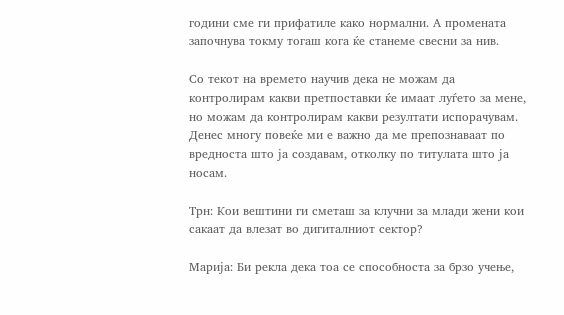години сме ги прифатиле како нормални. А промената започнува токму тогаш кога ќе станеме свесни за нив.

Со текот на времето научив дека не можам да контролирам какви претпоставки ќе имаат луѓето за мене, но можам да контролирам какви резултати испорачувам. Денес многу повеќе ми е важно да ме препознаваат по вредноста што ја создавам, отколку по титулата што ја носам.

Трн: Кои вештини ги сметаш за клучни за млади жени кои сакаат да влезат во дигиталниот сектор?

Maрија: Би рекла дека тоа се способноста за брзо учење,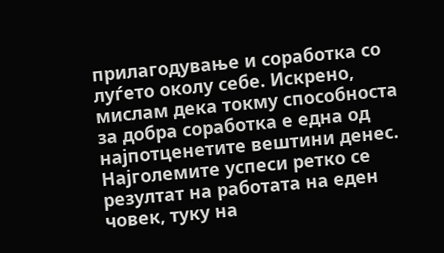прилагодување и соработка со луѓето околу себе. Искрено, мислам дека токму способноста за добра соработка е една од најпотценетите вештини денес. Најголемите успеси ретко се резултат на работата на еден човек, туку на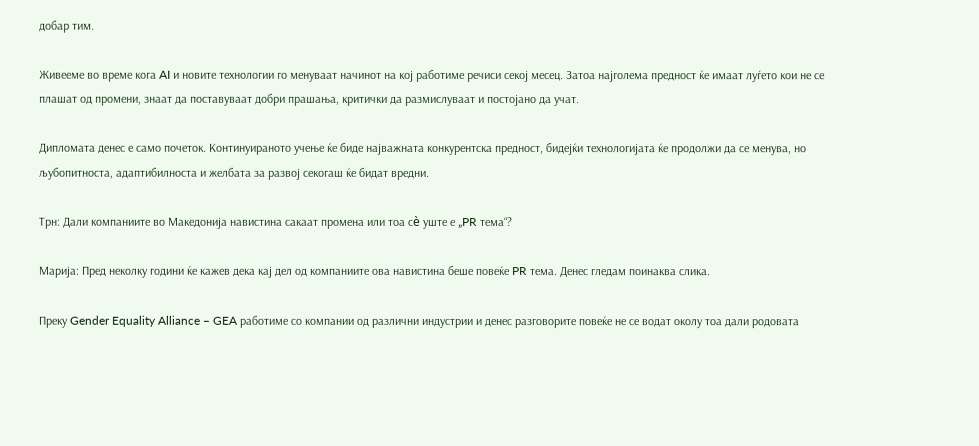добар тим.

Живееме во време кога AI и новите технологии го менуваат начинот на кој работиме речиси секој месец. Затоа најголема предност ќе имаат луѓето кои не се плашат од промени, знаат да поставуваат добри прашања, критички да размислуваат и постојано да учат.

Дипломата денес е само почеток. Континуираното учење ќе биде најважната конкурентска предност, бидејќи технологијата ќе продолжи да се менува, но љубопитноста, адаптибилноста и желбата за развој секогаш ќе бидат вредни.

Трн: Дали компаниите во Македонија навистина сакаат промена или тоа сè уште е „PR тема“?

Maрија: Пред неколку години ќе кажев дека кај дел од компаниите ова навистина беше повеќе PR тема. Денес гледам поинаква слика.

Преку Gender Equality Alliance – GEA работиме со компании од различни индустрии и денес разговорите повеќе не се водат околу тоа дали родовата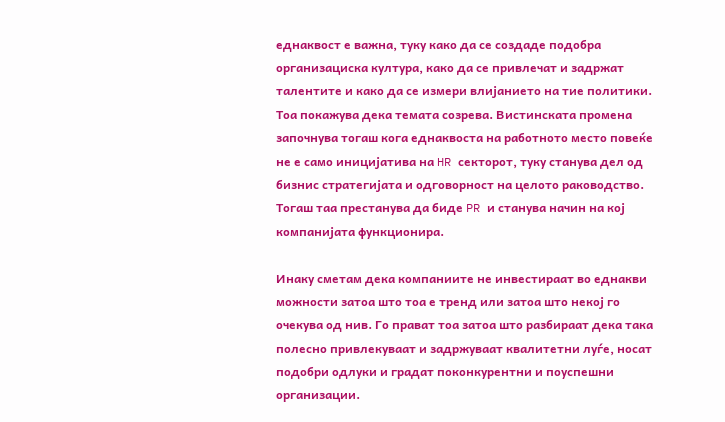еднаквост е важна, туку како да се создаде подобра организациска култура, како да се привлечат и задржат талентите и како да се измери влијанието на тие политики. Тоа покажува дека темата созрева. Вистинската промена започнува тогаш кога еднаквоста на работното место повеќе не е само иницијатива на HR секторот, туку станува дел од бизнис стратегијата и одговорност на целото раководство. Тогаш таа престанува да биде PR и станува начин на кој компанијата функционира.

Инаку сметам дека компаниите не инвестираат во еднакви можности затоа што тоа е тренд или затоа што некој го очекува од нив. Го прават тоа затоа што разбираат дека така полесно привлекуваат и задржуваат квалитетни луѓе, носат подобри одлуки и градат поконкурентни и поуспешни организации.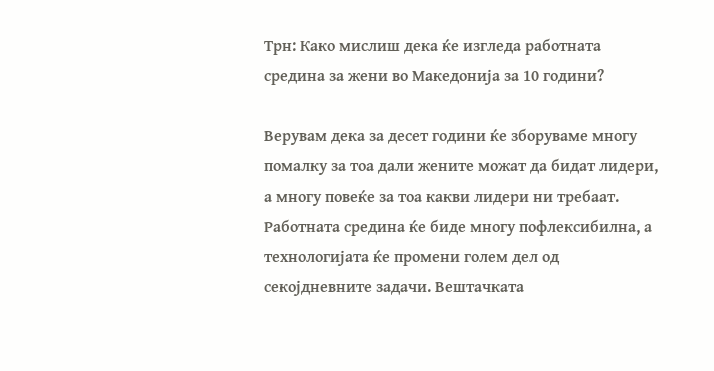Трн: Како мислиш дека ќе изгледа работната средина за жени во Македонија за 10 години?

Верувам дека за десет години ќе зборуваме многу помалку за тоа дали жените можат да бидат лидери, а многу повеќе за тоа какви лидери ни требаат. Работната средина ќе биде многу пофлексибилна, а технологијата ќе промени голем дел од секојдневните задачи. Вештачката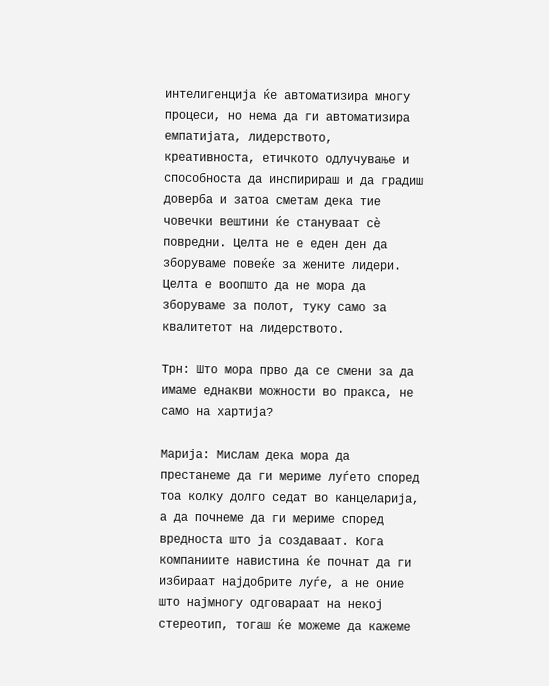интелигенција ќе автоматизира многу процеси, но нема да ги автоматизира емпатијата, лидерството, креативноста, етичкото одлучување и способноста да инспирираш и да градиш доверба и затоа сметам дека тие човечки вештини ќе стануваат сè повредни. Целта не е еден ден да зборуваме повеќе за жените лидери. Целта е воопшто да не мора да зборуваме за полот, туку само за квалитетот на лидерството.

Трн: Што мора прво да се смени за да имаме еднакви можности во пракса, не само на хартија?

Maрија: Мислам дека мора да престанеме да ги мериме луѓето според тоа колку долго седат во канцеларија, а да почнеме да ги мериме според вредноста што ја создаваат. Кога компаниите навистина ќе почнат да ги избираат најдобрите луѓе, а не оние што најмногу одговараат на некој стереотип, тогаш ќе можеме да кажеме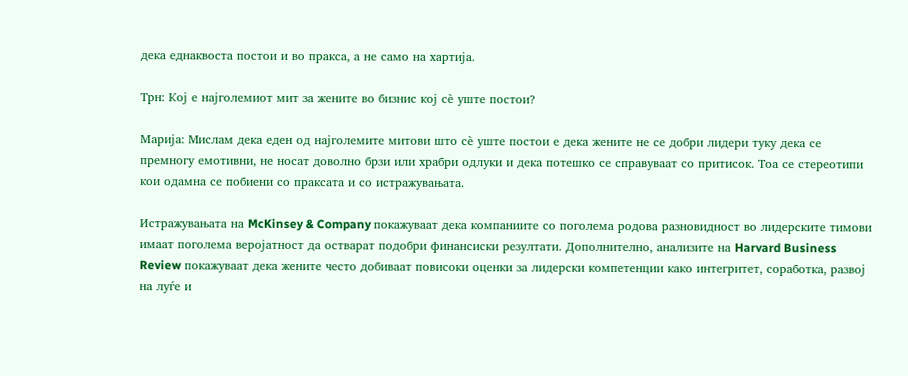дека еднаквоста постои и во пракса, а не само на хартија.

Трн: Кој е најголемиот мит за жените во бизнис кој сè уште постои?

Maрија: Мислам дека еден од најголемите митови што сè уште постои е дека жените не се добри лидери туку дека се премногу емотивни, не носат доволно брзи или храбри одлуки и дека потешко се справуваат со притисок. Тоа се стереотипи кои одамна се побиени со праксата и со истражувањата.

Истражувањата на McKinsey & Company покажуваат дека компаниите со поголема родова разновидност во лидерските тимови имаат поголема веројатност да остварат подобри финансиски резултати. Дополнително, анализите на Harvard Business Review покажуваат дека жените често добиваат повисоки оценки за лидерски компетенции како интегритет, соработка, развој на луѓе и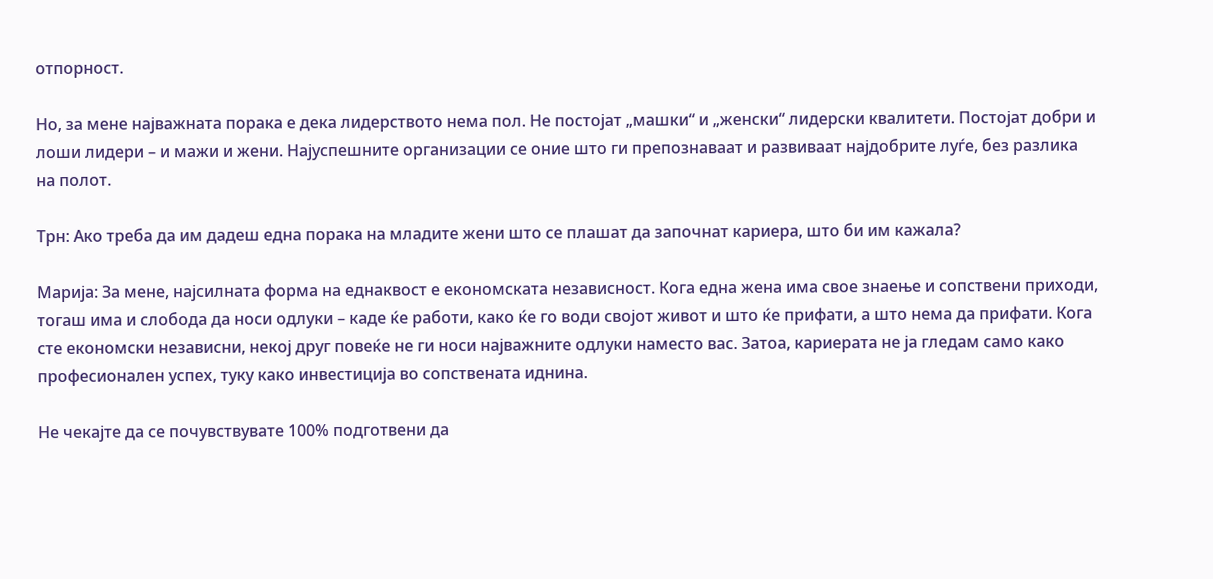отпорност.

Но, за мене најважната порака е дека лидерството нема пол. Не постојат „машки“ и „женски“ лидерски квалитети. Постојат добри и лоши лидери – и мажи и жени. Најуспешните организации се оние што ги препознаваат и развиваат најдобрите луѓе, без разлика на полот.

Трн: Ако треба да им дадеш една порака на младите жени што се плашат да започнат кариера, што би им кажала?

Maрија: За мене, најсилната форма на еднаквост е економската независност. Кога една жена има свое знаење и сопствени приходи, тогаш има и слобода да носи одлуки – каде ќе работи, како ќе го води својот живот и што ќе прифати, а што нема да прифати. Кога сте економски независни, некој друг повеќе не ги носи најважните одлуки наместо вас. Затоа, кариерата не ја гледам само како професионален успех, туку како инвестиција во сопствената иднина.

Не чекајте да се почувствувате 100% подготвени да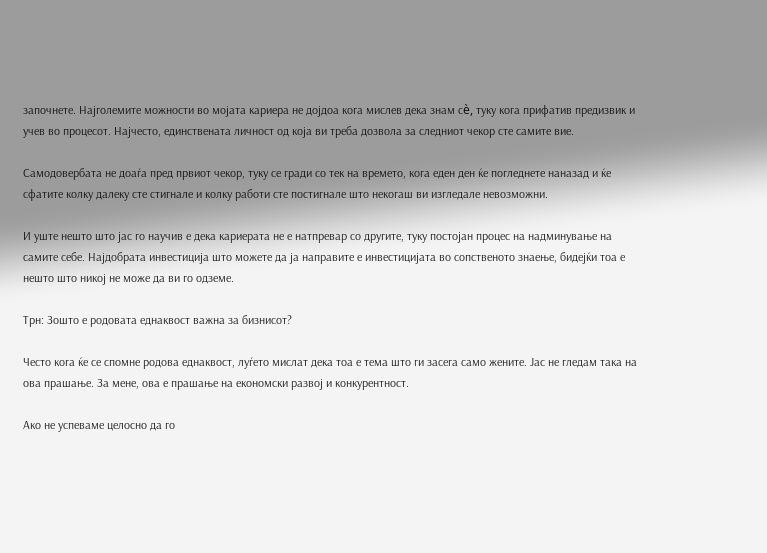започнете. Најголемите можности во мојата кариера не дојдоа кога мислев дека знам сè, туку кога прифатив предизвик и учев во процесот. Најчесто, единствената личност од која ви треба дозвола за следниот чекор сте самите вие.

Самодовербата не доаѓа пред првиот чекор, туку се гради со тек на времето, кога еден ден ќе погледнете наназад и ќе сфатите колку далеку сте стигнале и колку работи сте постигнале што некогаш ви изгледале невозможни.

И уште нешто што јас го научив е дека кариерата не е натпревар со другите, туку постојан процес на надминување на самите себе. Најдобрата инвестиција што можете да ја направите е инвестицијата во сопственото знаење, бидејќи тоа е нешто што никој не може да ви го одземе.

Трн: Зошто е родовата еднаквост важна за бизнисот?

Често кога ќе се спомне родова еднаквост, луѓето мислат дека тоа е тема што ги засега само жените. Јас не гледам така на ова прашање. За мене, ова е прашање на економски развој и конкурентност.

Ако не успеваме целосно да го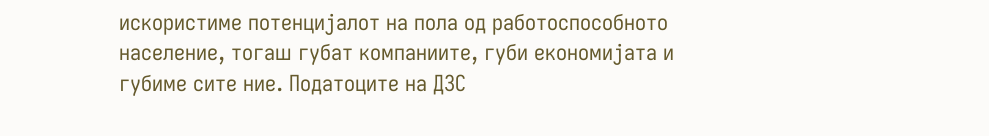искористиме потенцијалот на пола од работоспособното население, тогаш губат компаниите, губи економијата и губиме сите ние. Податоците на ДЗС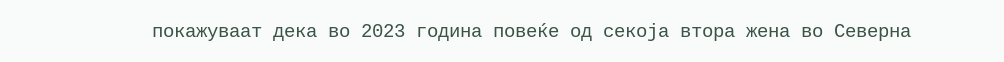покажуваат дека во 2023 година повеќе од секоја втора жена во Северна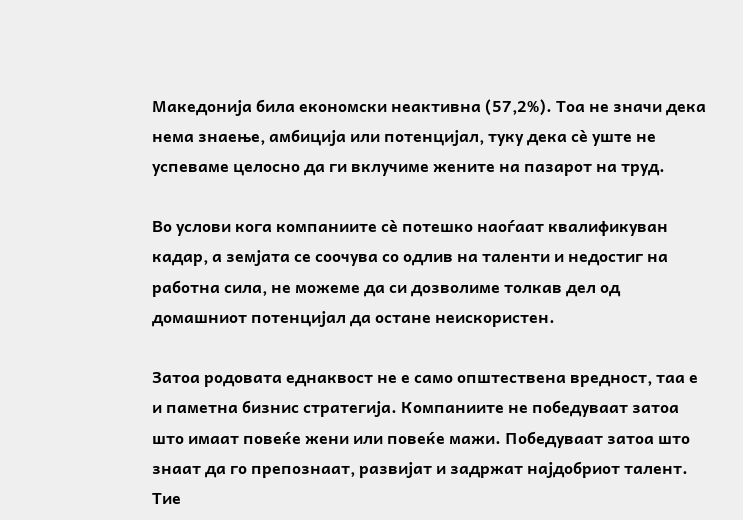Македонија била економски неактивна (57,2%). Тоа не значи дека нема знаење, амбиција или потенцијал, туку дека сè уште не успеваме целосно да ги вклучиме жените на пазарот на труд.

Во услови кога компаниите сè потешко наоѓаат квалификуван кадар, а земјата се соочува со одлив на таленти и недостиг на работна сила, не можеме да си дозволиме толкав дел од домашниот потенцијал да остане неискористен.

Затоа родовата еднаквост не е само општествена вредност, таа е и паметна бизнис стратегија. Компаниите не победуваат затоа што имаат повеќе жени или повеќе мажи. Победуваат затоа што знаат да го препознаат, развијат и задржат најдобриот талент. Тие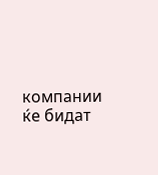компании ќе бидат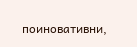поиновативни,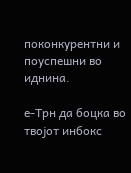поконкурентни и поуспешни во иднина.

е-Трн да боцка во твојот инбокс